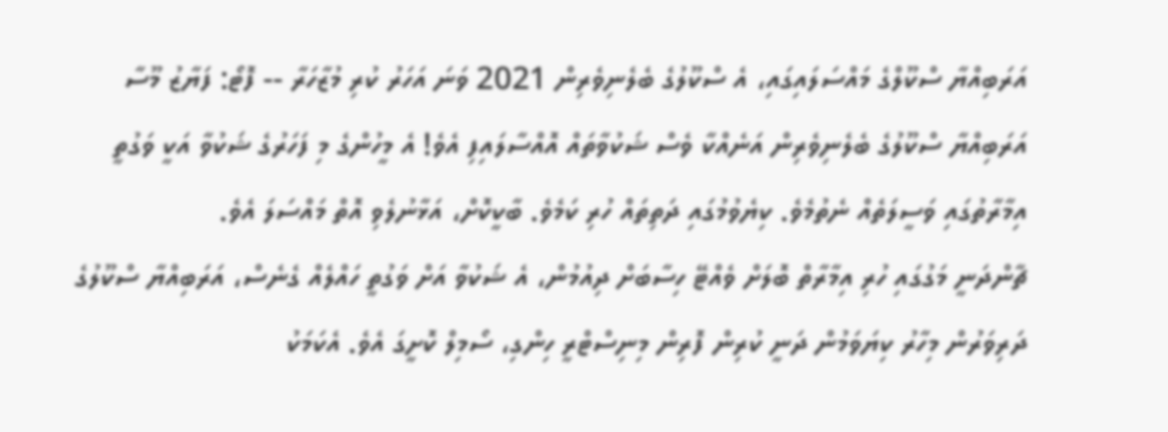އަރަބިއްޔާ ސްކޫލްގެ މައްސަލައިގައި، އެ ސްކޫލުގެ ބެލެނިވެރިން 2021 ވަނަ އަހަރު ކުރި މުޒާހަރާ -- ފޮޓޯ: ފަޔާޒު މޫސާ
އަރަބިއްޔާ ސްކޫލުގެ ބެލެނިވެރިން އަނެއްކާ ވެސް ޝަކުވާތައް އޮއްސާލައިފި އެވެ! އެ މީހުންގެ މި ފަހަރުގެ ޝަކުވާ އަކީ ވަގުތީ އިމާރާތުގައި ވަސީލަތެއް ނެތުމެވެ. ކިޔެވުމުގައި ދަތިތައް ހުރި ކަމެވެ. ބާކީކޮށް، އަޅާނުލެވި އޮތް މައްސަލަ އެވެ.
ޗާންދަނީ މަގުގައި ހުރި އިމާރާތް ބޮލަށް ވެއްޓޭ ހިސާބަށް ދިއުމުން، އެ ޝަކުވާ އަށް ވަގުތީ ހައްލެއް ގެނެސް، އަރަބިއްޔާ ސްކޫލުގެ ދަރިވަރުން މިހާރު ކިޔަވަމުން ދަނީ ކުރިން ފޮރިން މިނިސްޓްރީ ހިންގި، ސޯމިލް ކޮށީގަ އެވެ. އެކަމަކު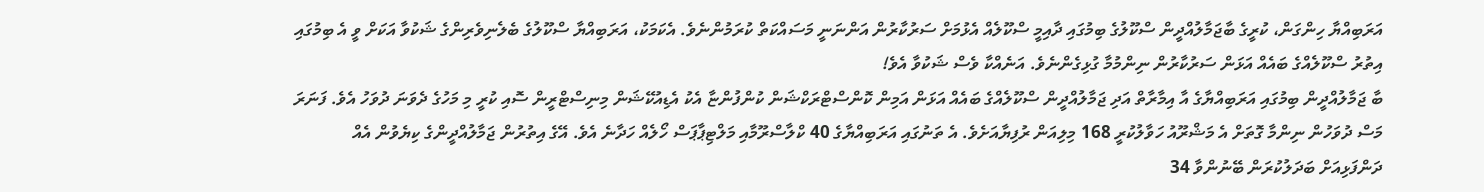އަރަބިއްޔާ ހިންގަން، ކުރީގެ ބާޖަމާލުއްދީން ސްކޫލުގެ ބިމުގައި ދާއިމީ ސްކޫލެއް އެޅުމަށް ސަރުކާރުން އަންނަނީ މަސައްކަތް ކުރަމުންނެވެ. އެކަމަކު، އަރަބިއްޔާ ސްކޫލުގެ ބެލެނިވެރިންގެ ޝަކުވާ އަކަށް ވީ އެ ބިމުގައި އިތުރު ސްކޫލެއްގެ ބައެއް އަޅަން ސަރުކާރުން ނިންމުމާ ގުޅިގެންނެވެ. އަނެއްކާ ވެސް ޝަކުވާ އެވެ!
ބާ ޖަމާލުއްދީން ބިމުގައި އަރަބިއްޔާގެ އާ އިމާރާތް އަދި ޖަމާލުއްދީން ސްކޫލެއްގެ ބައެއް އަޅަން އަމިން ކޮންސްޓްރަކްޝަން ކުންފުންޏާ އެކު އެޑިއުކޭޝަން މިނިސްޓްރީން ސޮއި ކުރީ މި މަހުގެ ދެވަނަ ދުވަހު އެވެ. ފަނަރަ މަސް ދުވަހުން ނިންމާ ގޮތަށް އެ މަޝްރޫއު ހަވާލުކުރީ 168 މިލިއަން ރުފިޔާއަށެވެ. އެ ތަނުގައި އަރަބިއްޔާގެ 40 ކްލާސްރޫމާއި މަލްޓިޕާޕަސް ހޯލެއް ހަދާނެ އެވެ. އޭގެ އިތުރުން ޖަމާލުއްދީންގެ ކިޔެވުން އެއް ދަންފަޅިއަށް ބަދަލުކުރަން ބޭނުންވާ 34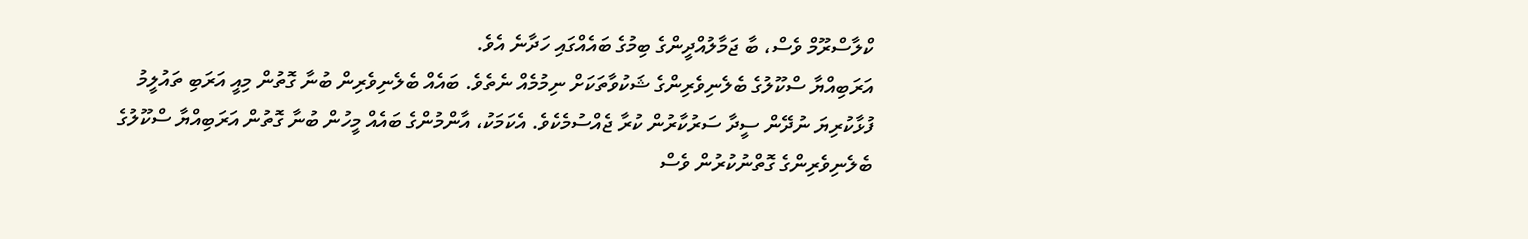ކްލާސްރޫމް ވެސް، ބާ ޖަމާލުއްދީންގެ ބިމުގެ ބައެއްގައި ހަދާނެ އެވެ.
އަރަބިއްޔާ ސްކޫލުގެ ބެލެނިވެރިންގެ ޝަކުވާތަކަށް ނިމުމެއް ނެތެވެ. ބައެއް ބެލެނިވެރިން ބުނާ ގޮތުން މިއީ އަރަބި ތައުލީމު ފުޅާކުރިޔަ ނުދޭން ސީދާ ސަރުކާރުން ކުރާ ޖެއްސުމެކެވެ. އެކަމަކު، އާންމުންގެ ބައެއް މީހުން ބުނާ ގޮތުން އަރަބިއްޔާ ސްކޫލުގެ ބެލެނިވެރިންގެ ގޮތްނުކުރުން ވެސް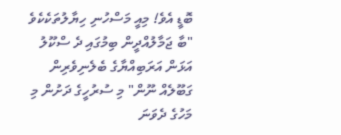ބޮޑީ އެވެ! މިއީ މަސްހުނި ހިޔާލުތަކެކެވެ
"ބާ ޖަމާލުއްދީން ބިމުގައި ދެ ސްކޫލު އަޅަން އަރަބިއްޔާގެ ބެލެނިވެރިން ގަބޫލެއް ނޫން" މި ސުރުހީގެ ދަށުން މި މަހުގެ ދެވަނަ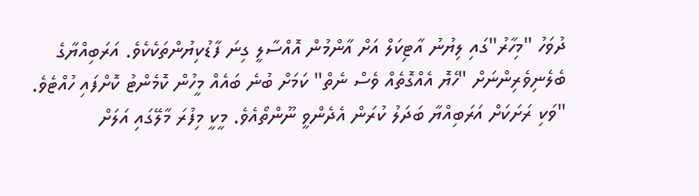ދުވަހު "މިހާރު"ގައި ލިޔުނު އާޓިކަލް އަށް އާންމުން އޮއްސާލީ ގިނަ ފާޑުކިޔުންތަކެކެވެ. އަރަބިއްޔާގެ ބެލެނިވެރިންނަށް "ހެޔޮ އެއްގޮތެއް ވެސް ނެތް" ކަމަށް ބުނެ ބައެއް މީހުން ކޮމެންޓު ކޮށްފައި ހުއްޓެވެ.
"ވަކި ރަށަކަށް އަރަބިއްޔާ ބަދަލު ކުރަން އެދެންވީ ނޫންތޯއެވެ. މީކީ މިފުރަ މާލޭގައި އަލަށް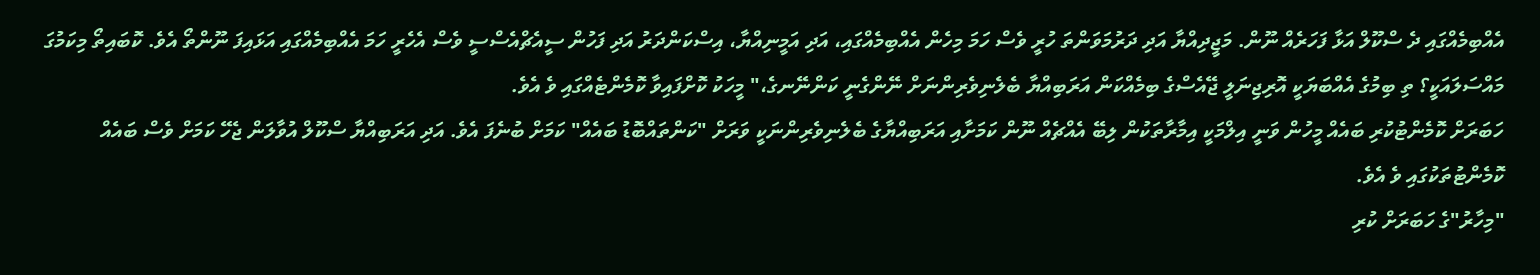އެއްބިމެއްގައި ދެ ސްކޫލް އަޅާ ފަހަރެއް ނޫން. މަޖީދިއްޔާ އަދި ދަރުމަވަންތަ ހުރީ ވެސް ހަމަ މިހެން އެއްބިމެއްގައި، އަދި އަމީނިއްޔާ، އިސްކަންދަރު އަދި ފަހުން ސީއެޗްއެސްސީ ވެސް އެހެރީ ހަމަ އެއްބިމެއްގައި އަޅައިފަ ނޫންތޯ އެވެ. ކޮބައިތޯ މިކަމުގަ މައްސަލައަކީ؟ ތި ބިމުގެ އެއްބަޔަކީ އޮރިޖިނަލީ ޖޭއެސްގެ ބިމެއްކަން އަރަބިއްޔާ ބެލެނިވެރިންނަށް ނޭންގެނީ ކަންނޭނގެ،" މީހަކު ކޮށްފައިވާ ކޮމެންޓެއްގައި ވެ އެވެ.
ހަބަރަށް ކޮމެންޓުކުރި ބައެއް މީހުން ވަނީ އިލްމަކީ އިމާރާތަކުން ލިބޭ އެއްޗެއް ނޫން ކަމަށާއި އަރަބިއްޔާގެ ބެލެނިވެރިންނަކީ ވަރަށް "ކަންތައްބޮޑު ބައެއް" ކަމަށް ބުނެފަ އެވެ. އަދި އަރަބިއްޔާ ސްކޫލް އުވާލަން ޖެހޭ ކަމަށް ވެސް ބައެއް ކޮމެންޓުތަކުގައި ވެ އެވެ.
"މިހާރު"ގެ ހަބަރަށް ކުރި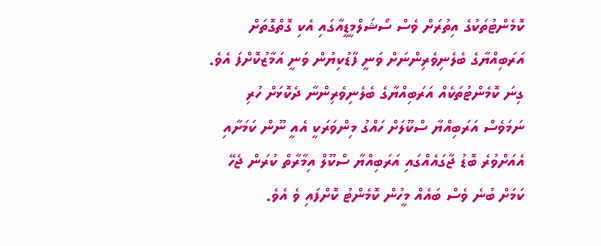ކޮމެންޓުތަކުގެ އިތުރަށް ވެސް ސޯޝަލްމީޑީއާގައި އެކި ގޮތްގޮތަށް އަރަބިއްޔާގެ ބެލެނިވެރިންނަށް ވަނީ ފާޑުކިޔުން ވަނީ އަމާޒުކޮށްފަ އެވެ.
ގިނަ ކޮމެންޓުތަކެއް އަރަބިއްޔާގެ ބެލެނިވެރިންނާ ދެކޮޅަށް ހުރި ނަމަވެސް އަރަބިއްޔާ ސްކޫލަށް ހައްގު މިންވަރަކީ އެއީ ނޫން ކަމަށާއި އެއަށްވުރެ ބޮޑު ޖާގައެއްގައި އަރަބިއްޔާ ސްކޫލް އިމާރާތް ކުރަން ޖެހޭ ކަމަށް ބުނެ ވެސް ބައެއް މީހުން ކޮމެންޓު ކޮށްފައި ވެ އެވެ.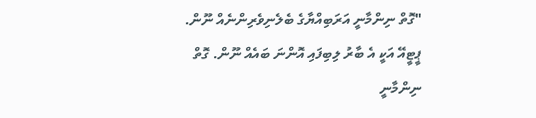"ގޮތް ނިންމާނީ އަރަބިއްޔާގެ ބެލެނިވެރިންނެއް ނޫން. ޕީޓީއޭ އަކީ އެ ބާރު ލިބިފައި އޮންނަ ބައެއް ނޫން. ގޮތް ނިންމާނީ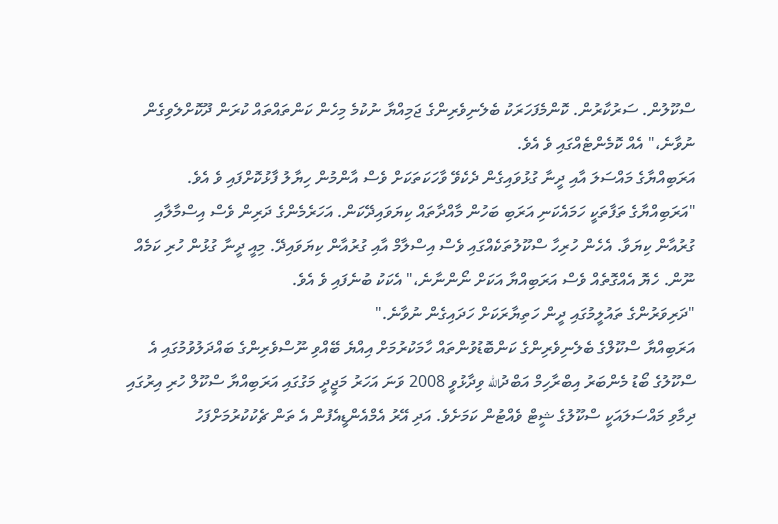ސްކޫލުން. ސަރުކާރުން. ކޮންމެފަހަރަކު ބެލެނިވެރިންގެ ޖަމިއްޔާ ނުކުމެ މިހެން ކަންތައްތައް ކުރަން ދޫކޮށްލެވިގެން ނުވާނެ،" އެއް ކޮމެންޓެއްގައި ވެ އެވެ.
އަރަބިއްޔާގެ މައްސަލަ އާއި ދީނާ ގުޅުވައިގެން ދެކެވޭ ވާހަކަތަކަށް ވެސް އާންމުން ހިޔާލު ފާޅުކޮށްފައި ވެ އެވެ.
"އަރަބިއްޔާގެ ތަފާތަކީ ހަމައެކަނި އަރަބި ބަހުން މާއްދާތައް ކިޔަވައިދޭކަން. އަހަރެމެންގެ ދަރިން ވެސް އިސްމާލާއި ގުރުއާން ކިޔަވާ. އެހެން ހުރިހާ ސްކޫލުތަކެއްގައި ވެސް އިސްލާމް އާއި ގުރުއާން ކިޔަވައިދޭ. މިއީ ދީނާ ގުޅުން ހުރި ކަމެއް ނޫން. ހެޔޮ އެއްގޮތެއް ވެސް އަރަބިއްޔާ އަކަށް ނޯންނާނެ،" އެކަކު ބުނެފައި ވެ އެވެ.
"ދަރިވަރުންގެ ތައުލީމުގައި ދީން ހަތިޔާރަކަށް ހަދައިގެން ނުވާނެ."
އަރަބިއްޔާ ސްކޫލްގެ ބެލެނިވެރިންގެ ކަންބޮޑުވުންތައް ހާމަކުރުމަށް އިއްޔެ ބޭއްވި ނޫސްވެރިންގެ ބައްދަލުވުމުގައި އެ ސްކޫލުގެ ބޯޑު މެންބަރު އިބްރާހިމް އަބްދުالله ވިދާޅުވީ 2008 ވަނަ އަހަރު މަޖީދީ މަގުގައި އަރަބިއްޔާ ސްކޫލް ހުރި އިރުގައި ދިމާވި މައްސަލައަކީ ސްކޫލުގެ ޝީޓް ވެއްޓުން ކަމަށެވެ. އަދި އޭރު އެމްއެންޑީއެފުން އެ ތަން ޗެކުކުރުމަށްފަހު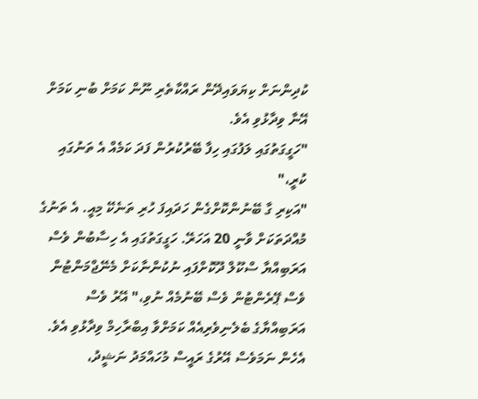ކުދިންނަށް ކިޔަވައިދޭން ރައްކާތެރި ނޫން ކަމަށް ބުނި ކަމަށް އޭނާ ވިދާޅުވި އެވެ.
"ހަގީގަތުގައި ލަފުގައި ހިފާ ބޭރުކުރުން ފަދަ ކަމެއް އެ ތަނުގައި ކުރީ،"
"އަކިރި ގާ ބޭނުންކޮށްގެން ހަދައިފަ ހުރި ތަނެކޭ މިއީ. އެ ތަނުގެ މުއްދަތަކަށް ވާނީ 20 އަހަރޭ. ހަގީގަތުގައި އެ ހިސާބުން ވެސް އަރަބިއްޔާ ސްކޫލް ދޫކޮށްފައި ނުކުންނާކަށް މެނޭޖްމަންޓުން ވެސް ޕޭރެންޓުން ވެސް ބޭނުމެއް ނުވި،" އޭރު ވެސް އަރަބިއްޔާގެ ބެލެނިވެރިއެއް ކަމަށްވާ އިބްރާހިމް ވިދާޅުވި އެވެ.
އެހެން ނަމަވެސް އޭރުގެ ރައީސް މުހައްމަދު ނަޝީދު،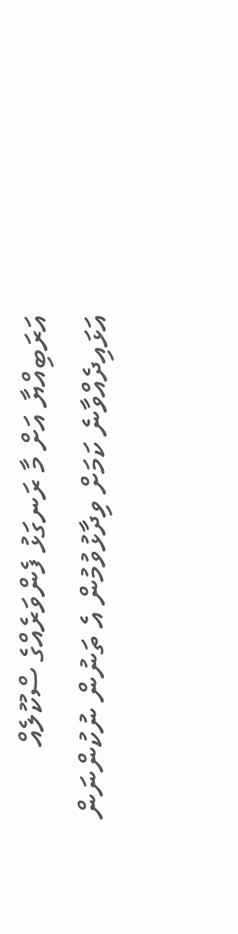އަރަބިއްޔާ އަށް މާ ރަނގަޅު ފެންވަރެއްގެ ސްކޫލެއް އަޅައިދެއްވާނެ ކަމަށް ވިދާޅުވުމުން އެ ތަނުން ނުކުންނަން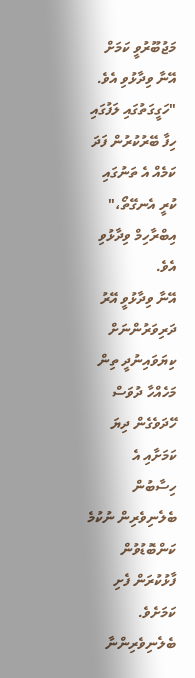މަޖުބޫރުވީ ކަމަށް އޭނާ ވިދާޅުވި އެވެ.
"ހަގީގަތުގައި ލަފުގައި ހިފާ ބޭރުކުރުން ފަދަ ކަމެއް އެ ތަނުގައި ކުރީ އެނގޭތޯ،" އިބްރާހިމް ވިދާޅުވި އެވެ.
އޭނާ ވިދާޅުވީ އޭރު ދަރިވަރުންނަށް ކިޔަވައިނުދީ ތިން މަހެއްހާ ދުވަސް ހޭދަވެގެން ދިޔަ ކަމަށާއި އެ ހިސާބުން ބެލެނިވެރިން ނުކުމެ ކަންބޮޑުވުން ފާޅުކުރަން ފެށި ކަމަށެވެ. ބެލެނިވެރިންނާ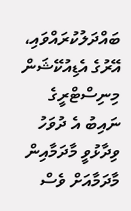ބައްދަލުކުރައްވައި، އޭރުގެ އެޑިއުކޭޝަން މިނިސްޓްރީގެ ނައިބު އެ ދުވަހު ވިދާޅުވީ މާދަމާއިން މާދަމާއަށް ވެސް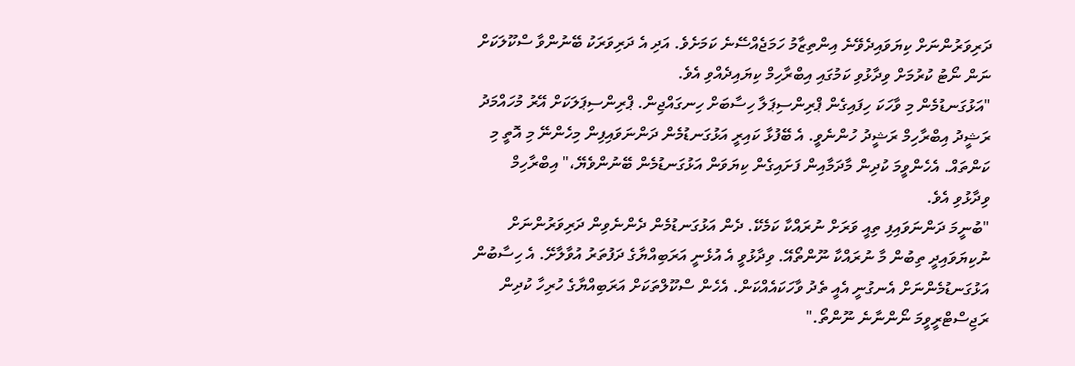ދަރިވަރުންނަށް ކިޔަވައިދެވޭނެ އިންތިޒާމު ހަމަޖެއްސޭނެ ކަމަށެވެ. އަދި އެ ދަރިވަރަކު ބޭނުންވާ ސްކޫލަކަށް ނަން ނޯޓު ކުރުމަށް ވިދާޅުވި ކަމުގައި އިބްރާހިމް ކިޔައިދެއްވި އެވެ.
"އަޅުގަނޑުމެން މި ވާހަކަ ހިފައިގެން ޕްރިންސިޕަލާ ހިސާބަށް ހިނގައްޖިން. ޕްރިންސިޕަލަކަށް އޭރު މުހައްމަދު ރަޝީދު އިބްރާހިމް ރަޝީދު ހުންނެވީ. އެ ބޭފުޅާ ކައިރީ އަޅުގަނޑުމެން ދަންނަވައިފިން މިހެންނޭ މި އޮތީ މި ކަންތައް. އެހެންވީމަ ކުދިން މާދަމާއިން ފަށައިގެން ކިޔަވަން އަޅުގަނޑުމެން ބޭނުންވެޔޭ،" އިބްރާހިމް ވިދާޅުވި އެވެ.
"ބުނީމަ ދަންނަވައިފި ތިއީ ވަރަށް ނުރައްކާ ކަމެކޭ. ދެން އަޅުގަނޑުމެން ދެންނެވިން ދަރިވަރުންނަށް ނުކިޔަވައިދީ ތިބުން މާ ނުރައްކާ ނޫންތޯއޭ. ވިދާޅުވީ އެ އުޅެނީ އަރަބިއްޔާގެ ދަފުތަރު އުވާލާށޭ. އެ ހިސާބުން އަޅުގަނޑުމެންނަށް އެނގުނީ އެއީ ތެދު ވާހަކައެއްކަން. އެހެން ސްކޫލްތަކަށް އަރަބިއްޔާގެ ހުރިހާ ކުދިން ރަޖިސްޓްރީވީމަ ނޯންނާނެ ނޫންތޯ."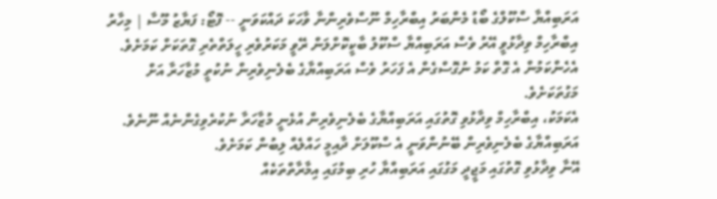އަރަބިއްޔާ ސްކޫލްގެ ބޯޑު މެންބަރު އިބްރާހިމް ނޫސްވެރިންނާ ވާހަކަ ދައްކަވަނީ -- ފޮޓޯ: ފަޔާޒު މޫސާ | މިހާރު
އިބްރާހިމް ވިދާޅުވީ އޭރު ވެސް އަރަބިއްޔާ ސްކޫލު ބާކީކޮށްލަން ރޭވީ މަކަރުވެރި ހީލަތްތެރި ގޮތަކަށް ކަމަށެވެ. އެހެންކަމުން އެ ގޮތް ކަމު ނުގޮސްގެން އެ ފަހަރު ވެސް އަރަބިއްޔާގެ ބެލެނިވެރިން ނުކުތީ މުޒާހަރާ އަށް މަގުތަކަށެވެ.
އެކަމަކު، އިބްރާހިމް ވިދާޅުވި ގޮތުގައި އަރަބިއްޔާގެ ބެލެނިވެރިން އުޅެނީ މުޒާހަރާ ނުކުރެވިގެންނެއް ނޫނެވެ. އަރަބިއްޔާގެ ބެލެނިވެރިން ބޭނުންވަނީ އެ ސްކޫލަށް ދާއިމީ ހައްލެއް ލިބުން ކަމަށެވެ.
އޭނާ ވިދާޅުވި ގޮތުގައި މަޖީދީ މަގުގައި އަރަބިއްޔާ ހުރި ބިމުގައި އިމާރާތްތަކެއް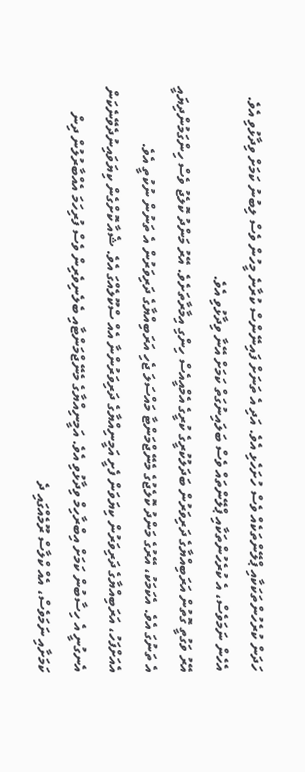ހަދަން ކުރެހުންތަކަކާއި ޕްލޭންތަކެއް ވެސް ހުށަހެޅި އެވެ. އަދި އެ ތަނަށް ފައިނޭންސް ކުރާނެ މީހުން ވެސް ލިބުނު ކަމަށް ވިދާޅުވި އެވެ. އެހެން ނަމަވެސް، އެ ކުރެހުންތަކާއި ޕްލޭންތައް ވެސް ބަލައިނުގަތް ކަމަށް އޭނާ ވިދާޅުވި އެވެ.
އޭރު ވަގުތީ ގޮތުން އަރަބިއްޔާގެ ދަރިވަރުން ބަދަލުކުރީގެ ކުރީގެ އެމްއީއެސް ހިންގި އިމާރާތަށެވެ. އޭރު މަންދު ކޮލެޖު ވެސް ހިންގަމުންދިޔައީ އެ ތަނުގަ އެވެ. އެކަމަކު، އޭރުގެ މަންދު ކޮލެޖުގެ މެނޭޖްމަންޓާ މައްސަލަ ޖެހި އަރަބިއްޔާގެ ދަރިވަރުން އެ ތަނުން ނުކުތީ އެވެ.
އެއަށްފަހު، އަރަބިއްޔާގެ ދަރިވަރުން ކިޔަވަން ފެށީ އަމީނިއްޔާގެ ދަރިވަރުންނާ އެއް ސްކޫލެއްގަ އެވެ. ޝެއާ ކޮށްގެން ކިޔަވައިނުދެވޭނެކަން އެނގުނީ އެ ހިސާބުން ކަމަށް އިބްރާހިމް ވިދާޅުވި އެވެ. އަމީނިއްޔާގެ މެނޭޖްމަންޓާއި ބެލެނިވެރިން ވެސް ފުރިހަމަ އެއްބާރުލުން ދިން ކަމަށާއި ނަމަވެސް، އެއް ކްލާސް ރޫމެއްގައި ދެ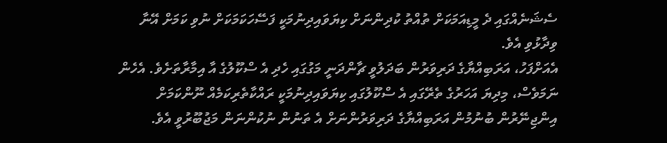ސެޝަނެއްގައި ދެ މީޑިއަމަކަށް ތުއްތު ކުދިންނަށް ކިޔަވައިދިނުމަކީ ފަސޭހަކަމަކަށް ނުވި ކަމަށް އޭނާ ވިދާޅުވި އެވެ.
އެއަށްފަހު، އަރަބިއްޔާގެ ދަރިވަރުން ބަދަލުވީ ޗާންދަނީ މަގުގައި ހެދި އެ ސްކޫލުގެ އާ އިމާރާތަށެވެ. އެހެން ނަމަވެސް، މިދިޔަ އަހަރުގެ ތެރޭގައި އެ ސްކޫލުގައި ކިޔަވައިދިނުމަކީ ރައްކާތެރިކަމެއް ނޫންކަމަށް އިންޖިނޭރުން ބުނުމުން އަރަބިއްޔާގެ ދަރިވަރުންނަށް އެ ތަނުން ނުކުންނަން މަޖުބޫރުވީ އެވެ.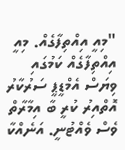"މިއީ އިއްތިފާގެއް. މިއީ އިއްތިފާގެއް ކަމުގައި ވިޔަސް އެމްޑީޕީ ސަރުކާރު އޮތްއިރު ކުރީ ބާ އިމާރާތް ވެސް ވެއްޓުނީ. އަނެއްކާ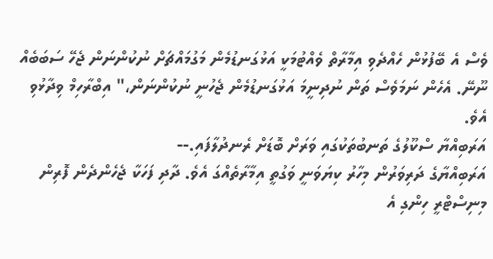ވެސް އެ ބޭފުޅުން ހެއްދެވި އިމާރާތް ވެއްޓުމަކީ އަޅުގަނޑުމެން މަގުމައްޗަށް ނުކުންނަން ޖެހޭ ސަބަބެއް ނޫނޭ. އެހެން ނަމަވެސް ތަން ނުދިނީމަ އަޅުގަނޑުމެން ޖެހުނީ ނުކުންނަން،" އިބްރާހިމް ވިދާޅުވި އެވެ.
އަރަބިއްޔާ ސްކޫލުގެ ތަނބުތަކުގައި ވަރަށް ބޮޑަށް ރެނދުލާފައި.--
އަރަބިއްޔާގެ ދަރިވަރުން މިހާރު ކިޔަވަނީ ވަގުތީ އިމާރާތެއްގަ އެވެ. ދާދި ފަހަކާ ޖެހެންދެން ފޮރިން މިނިސްޓްރީ ހިންގި އެ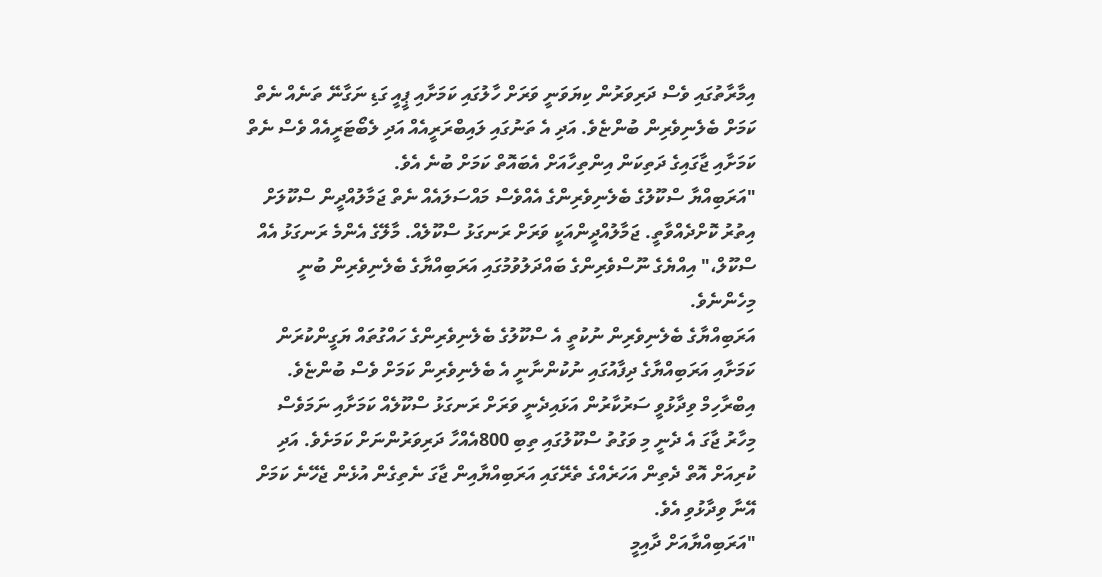އިމާރާތުގައި ވެސް ދަރިވަރުން ކިޔަވަނީ ވަރަށް ހާލުގައި ކަމަށާއި ޕީއީ ގަޑި ނަގާނޭ ތަނެއް ނެތް ކަމަށް ބެލެނިވެރިން ބުންޏެވެ. އަދި އެ ތަނުގައި ލައިބްރަރީއެއް އަދި ލެބޯޓަރީއެއް ވެސް ނެތް ކަމަށާއި ޖާގައިގެ ދަތިކަން އިންތިހާއަށް އެބައޮތް ކަމަށް ބުނެ އެވެ.
"އަރަބިއްޔާ ސްކޫލުގެ ބެލެނިވެރިންގެ އެއްވެސް މައްސަލައެއް ނެތް ޖަމާލުއްދީން ސްކޫލަށް އިތުރު ކޮށްދެއްވާތީ. ޖަމާލުއްދީންއަކީ ވަރަށް ރަނގަޅު ސްކޫލެއް. މާލޭގެ އެންމެ ރަނގަޅު އެއް ސްކޫލް،" އިއްޔެގެ ނޫސްވެރިންގެ ބައްދަލުވުމުގައި އަރަބިއްޔާގެ ބެލެނިވެރިން ބުނީ މިހެންނެވެ.
އަރަބިއްޔާގެ ބެލެނިވެރިން ނުކުތީ އެ ސްކޫލުގެ ބެލެނިވެރިންގެ ހައްގުތައް ޔަގީންކުރަން ކަމަށާއި އަރަބިއްޔާގެ ދިފާއުގައި ނުކުންނާނީ އެ ބެލެނިވެރިން ކަމަށް ވެސް ބުންޏެވެ.
އިބްރާހިމް ވިދާޅުވީ ސަރުކާރުން އަޅައިދެނީ ވަރަށް ރަނގަޅު ސްކޫލެއް ކަމަށާއި ނަމަވެސް މިހާރު ޖާގަ އެ ދެނީ މި ވަގުތު ސްކޫލުގައި ތިބި 800އެއްހާ ދަރިވަރުންނަށް ކަމަށެވެ. އަދި ކުރިއަށް އޮތް ދެތިން އަހަރެއްގެ ތެރޭގައި އަރަބިއްޔާއިން ޖާގަ ނެތިގެން އުޅެން ޖެހޭނެ ކަމަށް އޭނާ ވިދާޅުވި އެވެ.
"އަރަބިއްޔާއަށް ދާއިމީ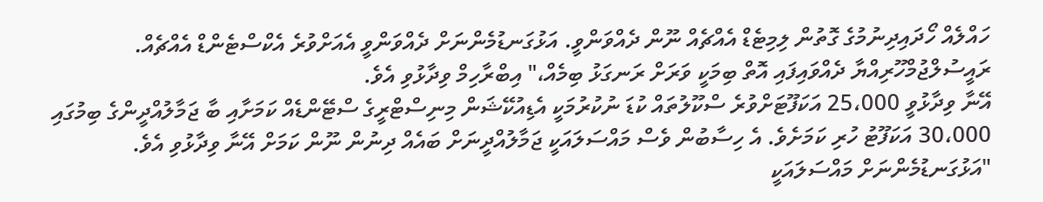ހައްލެއް ހޯދައިދިނުމުގެ ގޮތުން ލިމިޓެޑް އެއްޗެއް ނޫން ދެއްވަންވީ. އަޅުގަނޑުމެންނަށް ދެއްވަންވީ އެއަށްވުރެ އެކްސްޓެންޑް އެއްޗެއް. ރައީސުލްޖުމްހޫރިއްޔާ ދެއްވައިފައި އޮތް ބިމަކީ ވަރަށް ރަނގަޅު ބިމެއް،" އިބްރާހިމް ވިދާޅުވި އެވެ.
އޭނާ ވިދާޅުވީ 25،000 އަކަފޫޓަށްވުރެ ސްކޫލުތައް ކުޑަ ނުކުރުމަކީ އެޑިއުކޭޝަން މިނިސްޓްރީގެ ސްޓޭންޑެއް ކަމަށާއި ބާ ޖަމާލުއްދީންގެ ބިމުގައި 30،000 އަކަފޫޓު ހުރި ކަމަށެވެ. އެ ހިސާބުން ވެސް މައްސަލައަކީ ޖަމާލުއްދީނަށް ބައެއް ދިނުން ނޫން ކަމަށް އޭނާ ވިދާޅުވި އެވެ.
"އަޅުގަނޑުމެންނަށް މައްސަލައަކީ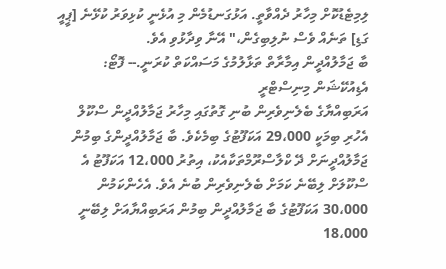ލިމިޓެޑުކޮށް މިހާރު ދެއްވާތީ. އަޅުގަނޑުމެން މި އުޅެނީ ކުޅިވަރު ކުޅޭނެ [ޕީއީ ގަޑި] ތަނެއް ވެސް ނުލިބިގެން،" އޭނާ ވިދާޅުވި އެވެ.
ބާ ޖަމާލުއްދީން އިމާރާތް ތަޅާލުމުގެ މަސައްކަތް ކުރަނީ.-- ފޮޓޯ: އެޑިއުކޭޝަން މިނިސްޓްރީ
އަރަބިއްޔާގެ ބެލެނިވެރިން ބުނި ގޮތުގައި މިހާރު ޖަމާލުއްދީން ސްކޫލް އެހުރި ބިމަކީ 29،000 އަކަފޫޓުގެ ބިމެކެވެ. ބާ ޖަމާލުއްދީންގެ ބިމުން ޖަމާލުއްދީނަށް ދޭ ކްލާސްރޫމްތަކާއެކު، އިތުރު 12،000 އަކަފޫޓު އެ ސްކޫލަށް ލިބޭނެ ކަމަށް ބެލެނިވެރިން ބުނެ އެވެ. އެހެންކަމުން 30،000 އަކަފޫޓުގެ ބާ ޖަމާލުއްދީން ބިމުން އަރަބިއްޔާއަށް ލިބޭނީ 18،000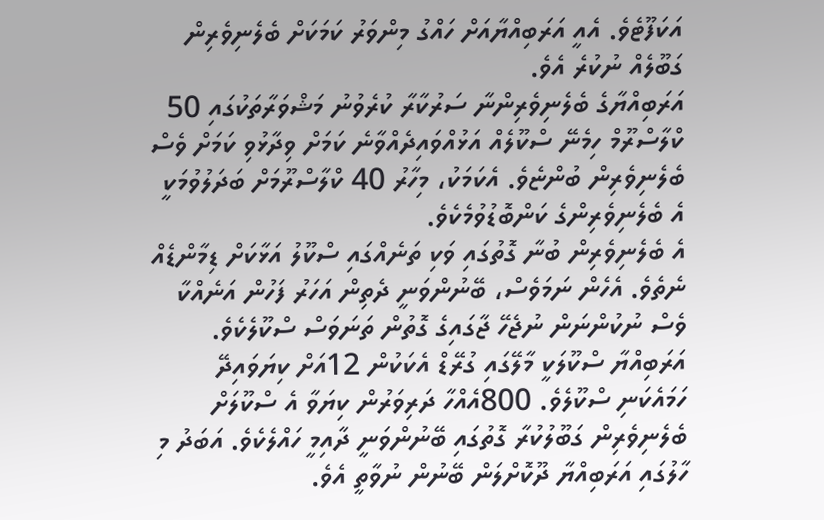އަކަފޫޓެވެ. އެއީ އަރަބިއްޔާއަށް ހައްގު މިންވަރު ކަމަކަށް ބެލެނިވެރިން ގަބޫލެއް ނުކުރެ އެވެ.
އަރަބިއްޔާގެ ބެލެނިވެރިންނާ ސަރުކާރާ ކުރެވުނު މަޝްވަރާތަކުގައި 50 ކްލާސްރޫމް ހިމެނޭ ސްކޫލެއް އަޅުއްވައިދެއްވާނެ ކަމަށް ވިދާޅުވި ކަމަށް ވެސް ބެލެނިވެރިން ބުންޏެވެ. އެކަމަކު، މިހާރު 40 ކްލާސްރޫމަށް ބަދަލުވުމަކީ އެ ބެލެނިވެރިންގެ ކަންބޮޑުވުމެކެވެ.
އެ ބެލެނިވެރިން ބުނާ ގޮތުގައި ވަކި ތަނެއްގައި ސްކޫލު އަޅާކަށް ޑިމާންޑެއް ނެތެވެ. އެހެން ނަމަވެސް، ބޭނުންވަނީ ދެތިން އަހަރު ފަހުން އަނެއްކާ ވެސް ނުކުންނަން ނުޖެހޭ ޖާގައިގެ ގޮތުން ތަނަވަސް ސްކޫލެކެވެ.
އަރަބިއްޔާ ސްކޫލަކީ މާލޭގައި ގުރޭޑް އެކަކުން 12އަށް ކިޔަވައިދޭ ހަމައެކަނި ސްކޫލެވެ. 800އެއްހާ ދަރިވަރުން ކިޔަވާ އެ ސްކޫލަށް ބެލެނިވެރިން ގަބޫލުކުރާ ގޮތުގައި ބޭނުންވަނީ ދާއިމީ ހައްލެކެވެ. އަބަދު މި ހާލުގައި އަރަބިއްޔާ ދޫކޮށްލަން ބޭނުން ނުވާތީ އެވެ.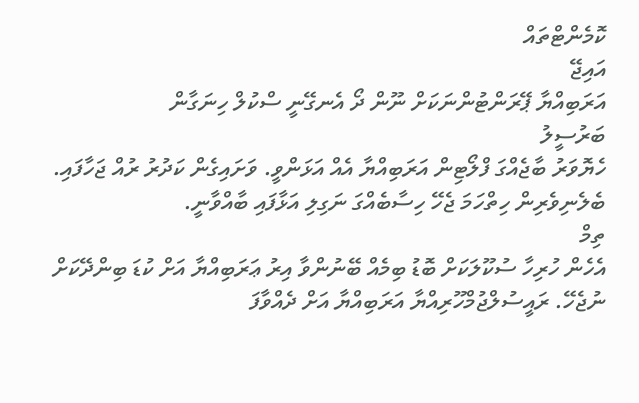ކޮމެންޓްތައް
އައިޖޭ
އަރަބިއްޔާ ޕޭރަންޓުންނަކަށް ނޫން ދޯ އެނގޭނީ ސްކުލް ހިނަގާން
ބަރުސީލު
ހެޔޮވަރު ބާޖެއްގަ ފްލޯޓިން އަރަބިއްޔާ އެއް އަޅަންވީ. ވަށައިގެން ކަދުރު ރުއް ޖަހާފައި. ބެލެނިވެރިން ހިތްހަމަ ޖެހޭ ހިސާބެއްގަ ނަގިލި އަޅާފައި ބާއްވާނީ.
ތިމް
އެހެން ހުރިހާ ސުކޫލަކަށް ބޮޑު ބިމެއް ބޭނުންވާ އިރު ޢަރަބިއްޔާ އަށް ކުޑަ ބިންދޭކަށް ނުޖެހޭ. ރައީސުލްޖުމްހޫރިއްޔާ އަރަބިއްޔާ އަށް ދެއްވާފަ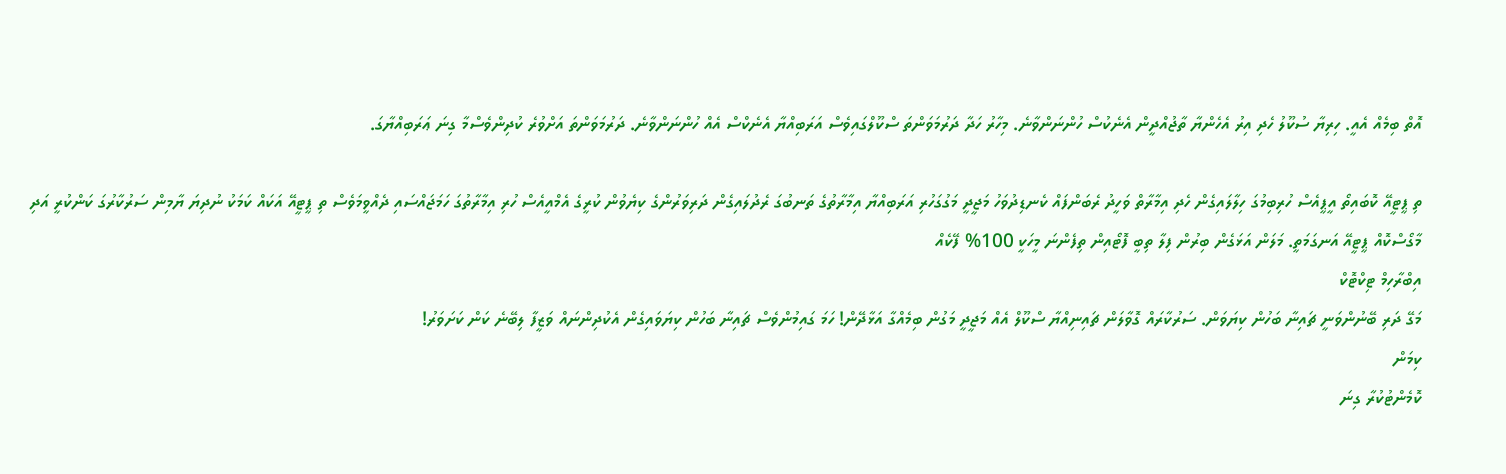އޮތް ބިމެއް އެއީ. ހިރިޔާ ސުކޫލު ހެދި އިރު އެހެންޔާ ތާޖުއްދީން އެނެކުސް ހުންނަންވާނެ. މިހާރު ހަދާ ދަރުމަވަންތަ ސްކޫލްގައިވެސް އަރަބިއްޔާ އެނެކްސް އެއް ހުންނަންވާނެ. ދަރުމަވަންތަ އަށްވުރެ ކުދިންވެސްމާ ގިނަ ޢަރަބިއްޔާގަ.

ތި ޕީޓީއޭ ކޮބައިތޯ އީޕީއެސް ހުރިބިމުގަ ހިލާލައިގެން ހެދި އިމާރާތް ވަހީދު ރެބަންފައް ކެނޑިދުވަހު މަޖީދީ މަގުގަހުރި އަރަބިއްޔާ އިމާރާތުގެ ތަނބުގަ ރެދުލައިގެން ދަރިވަރުންގެ ކިޔެވުން ކުރީގެ އެމްއީއެސް ހުރި އިމާރާތުގަ ހަމަޖައްސައި ދެއްވީމަވެސް ތި ޕީޓީއޭ އަކައް ކަމަކު ނުދިޔަ ޔާމިން ސަރުކާރުގަ ކަންކުރީ އަދި މާގޯސްކޮއް ޕީޓީއޭ އަނގަމަތީ. މަލަން އަޅަގެން ބިރުން ފިލާ ތިބީ ފޮޓޯއިން ތިފެންނަ މީހަކީ 100% ފޭކެއް
އިބްރާހިމް ޓިކްޓޮކް
މަގޭ ދަރި ބޭނުންވަނީ ޗައިނާ ބަހުން ކިޔަވަން. ސަރުކާރައް ގޮވާލަން ޗައިނިއްޔާ ސްކޫލް އެއް މަޖީދީ މަގުން ބިމެއްގާ އަޅާދޭން! ހަމަ ގައިމުންވެސް ޗައިނާ ބަހުން ކިޔަވައިގެން އެކުދިންނައް ވަޒީފާ ލިބޭނެ ކަން ކަށަވަރު!
ކިމަން
ކޮމެންޓުކުރާ ގިނަ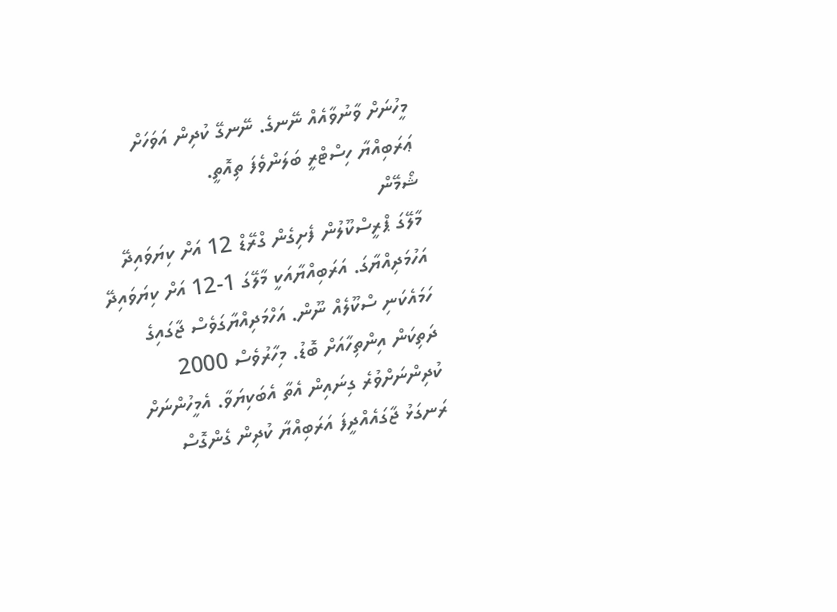މީހުނަށް ވާނުވާއެއް ނޭނގެ. ނޭނގޭ ކުދިން އަވަހަށް ޢަރަބިއްޔާ ހިސްޓްރީ ބަލަންވެފަ ތިއޮތީ.
ޝޯމޭން
މާލޭގަ ޕްރީސްކޫލުން ފެށިގެން ގްރޭޑް 12 އަށް ކިޔަވައިދޭ އަހުމަދިއްޔާގަ. އަރަބިއްޔާއަކީ މާލޭގަ 1-12 އަށް ކިޔަވައިދޭ ހަމައެކަނި ސްކޫލެއް ނޫން. އަހްމަދިއްޔާގަވެސް ޖާގައިގެ ދަތިކަން އިންތިހާއަށް ބޮޑު. މިހާރުވެސް 2000 ކުދިންނަށްވުރެ ގިނައިން އެތާ އެބަކިޔަވާ. އެމީހުންނަށް ރަނގަޅު ޖާގައެއްދީފަ އަރަބިއްޔާ ކުދިން ގެންގޮސް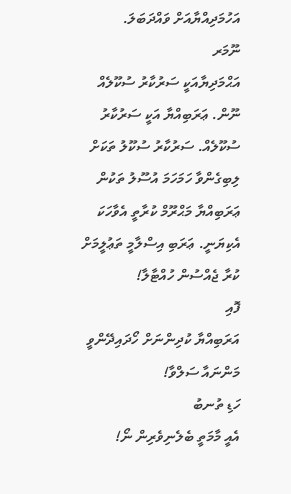އަހުމަދިއްޔާއަށް ވައްދަބަލަ.
ނޫމަރ
އަޙްމަދިޔާއަކީ ސަރުކާރު ސުކޫލެއް ނޫން. ޢަރަބިއްޔާ އަކީ ސަރުކާރު ސުކޫލެއް. ސަރުކާރު ސުކޫލު ތަކަށް ލިބިގެންވާ ހަމަހަމަ އުސޫލު ތަކުން ޢަރަބިއްޔާ މަޙްރޫމް ކުރާތީ އެވާހަކަ އެކިޔަނީ. ޢަރަބި އިސްލާމީ ތަޢުލީމަށް ކުރާ ޖެއްސުން ހުއްޓާލާ!
ފޮއި
އަރަބިއްޔާ ކުދިންނަށް ހޯދައިދޭންވީ މަންނައާ ސަލްވާ!
ހަޑި ތުނބު
އެއީ މާމަތީ ބެލެނިވެރިން ނޯ!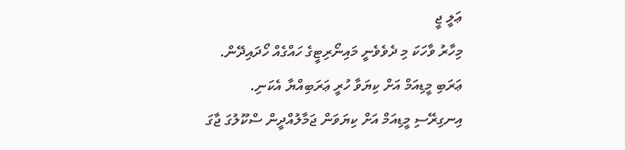ޢަލީ ޖީ
މިހާރު ވާހަކަ މި ދެވެވެނީ މައިނޯރިޓީގެ ހައްގެއް ހޯދައިދޭން. ޢަރަބި މީޑިއަމް އަށް ކިޔަވާ ހުރީ ޢަރަބިއްޔާ އެކަނި. އިނގިރޭސި މީޑިއަމް އަށް ކިޔަވަން ޖަމާލުއްދީން ސްކޫލުގަ ޖާގަ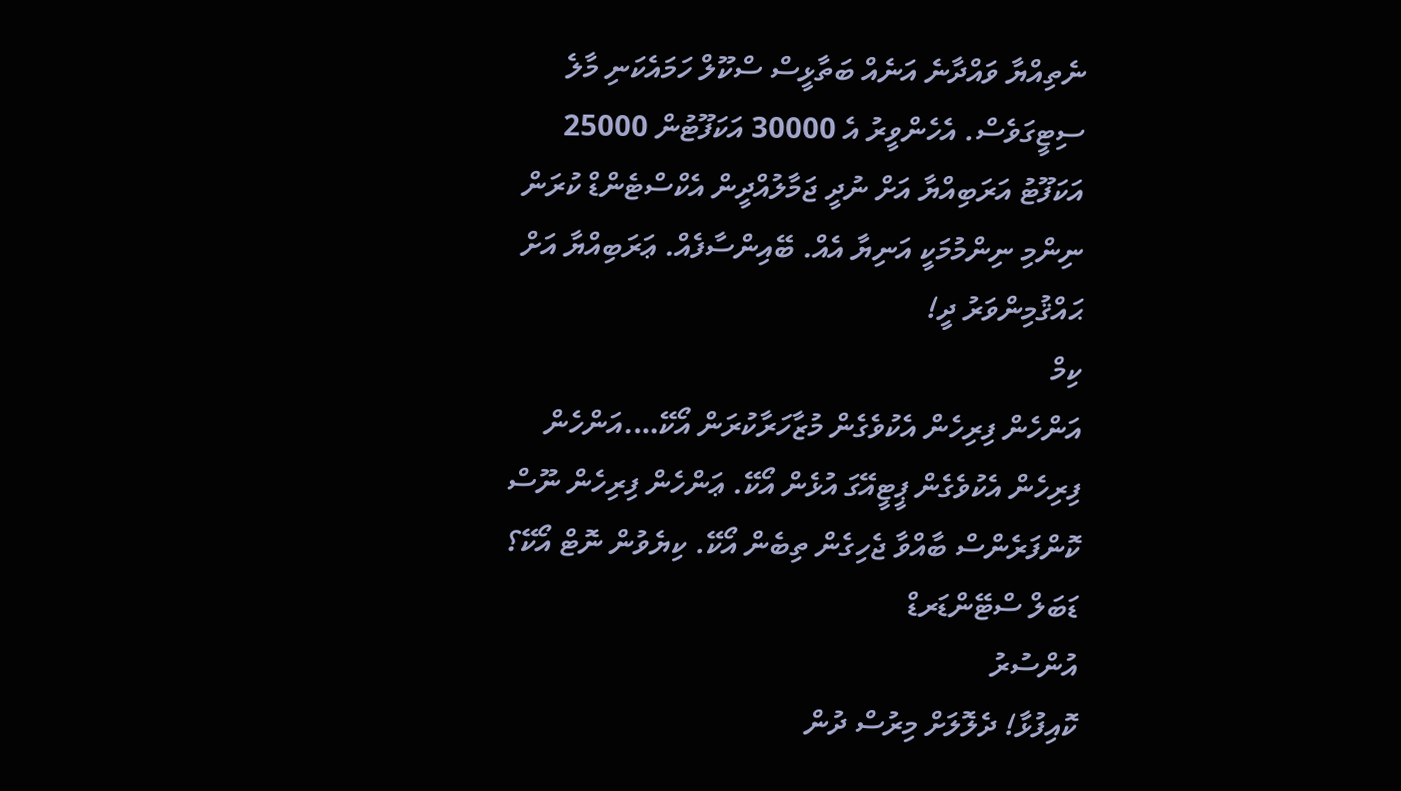ނެތިއްޔާ ވައްދާނެ އަނެއް ބަތާޅީސް ސްކޫލް ހަމައެކަނި މާލެ ސިޓީގަވެސް. އެހެންވީރު އެ 30000 އަކަފޫޓުން 25000 އަކަފޫޓު އަރަބިއްޔާ އަށް ނުދީ ޖަމާލުއްދީން އެކްސްޓެންޑް ކުރަން ނިންމި ނިންމުމަކީ އަނިޔާ އެއް. ބޭއިންސާފެއް. ޢަރަބިއްޔާ އަށް ޙައްޤުމިންވަރު ދީ!
ކިމް
އަންހެން ފިރިހެން އެކުވެގެން މުޒާހަރާކުރަން އޯކޭ….އަންހެން ފިރިހެން އެކުވެގެން ޕީޓީއޭގަ އުޅެން އޯކޭ. ޢަންހެން ފިރިހެން ނޫސް ކޮންފަރެންސް ބާއްވާ ޖެހިގެން ތިބެން އޯކޭ. ކިޔެވުން ނޮޓް އޯކޭ؟ ޑަބަލް ސްޓޭންޑަރޑް
އުންސުރު
ކޮއިފުޅާ! ދެލޮލަށް މިރުސް ދުން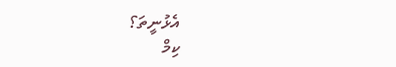އެޅުނީތަ؟
ކިމް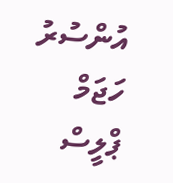އުންސުރު ހަޖަމް ޕްލީސް